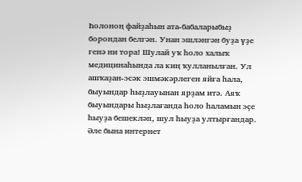Һолоноң файҙаһын ата-бабаларыбыҙ борондан белгән. Унан эшләнгән буҙа үҙе генә ни тора! Шулай уҡ һоло халыҡ медицинаһында ла киң ҡулланылған. Ул ашҡаҙан-эсәк эшмәкәрлеген яйға һала, быуындар һыҙлауынан ярҙам итә. Аяҡ быуындары һыҙлағанда һоло һаламын эҫе һыуҙа бешекләп, шул һыуҙа ултырғандар. Әле бына интернет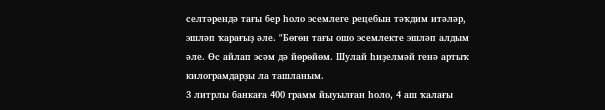селтәрендә тағы бер һоло эсемлеге рецебын тәҡдим итәләр, эшләп ҡарағыҙ әле. "Бөгөн тағы ошо эсемлекте эшләп алдым әле. Өс айлап эсәм дә йөрөйөм. Шулай һиҙелмәй генә артыҡ килограмдарҙы ла ташланым.
3 литрлы банкаға 400 грамм йыуылған һоло, 4 аш ҡалағы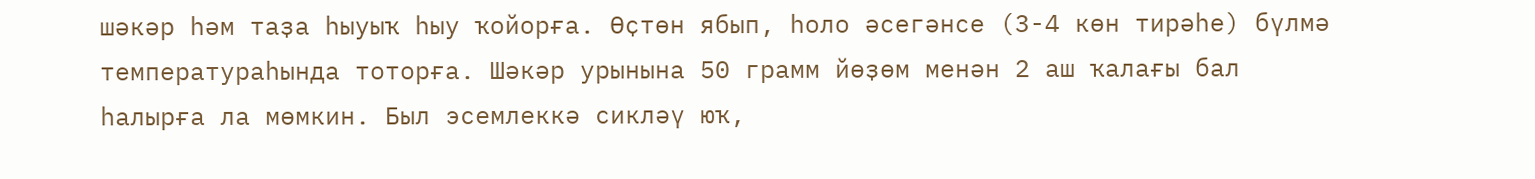шәкәр һәм таҙа һыуыҡ һыу ҡойорға. Өҫтөн ябып, һоло әсегәнсе (3-4 көн тирәһе) бүлмә температураһында тоторға. Шәкәр урынына 50 грамм йөҙөм менән 2 аш ҡалағы бал һалырға ла мөмкин. Был эсемлеккә сикләү юҡ,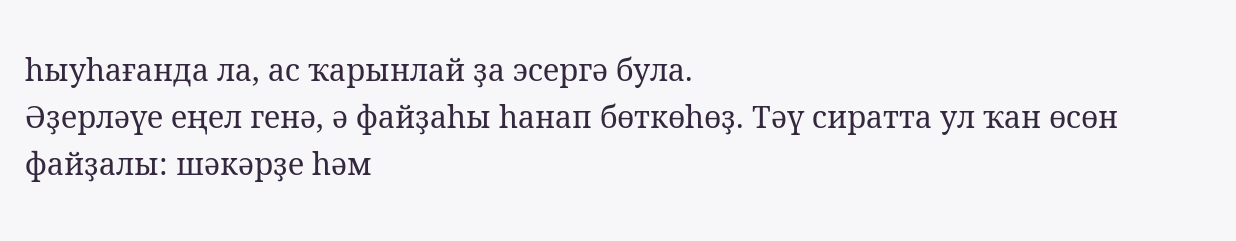һыуһағанда ла, ас ҡарынлай ҙа эсергә була.
Әҙерләүе еңел генә, ә файҙаһы һанап бөткөһөҙ. Тәү сиратта ул ҡан өсөн файҙалы: шәкәрҙе һәм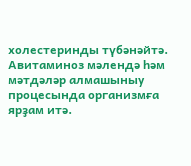холестеринды түбәнәйтә. Авитаминоз мәлендә һәм мәтдәләр алмашыныу процесында организмға ярҙам итә.